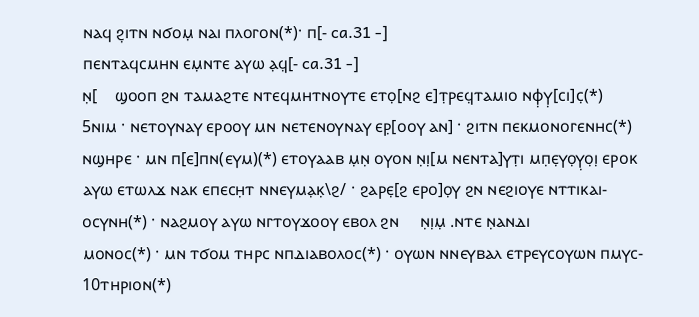ⲛⲁϥ ϩ̣ⲓⲧⲛ ⲛϭⲟⲙ̣ ⲛⲁⲓ ⲡⲗⲟⲅⲟⲛ(*)· ⲡ[- ca.31 -]
ⲡⲉⲛⲧⲁϥⲥⲙⲏⲛ ⲉⲙ̣ⲛⲧⲉ ⲁⲩⲱ ⲁ̣ϥ̣[- ca.31 -]
ⲛ̣[    ϣⲟⲟⲡ ϩⲛ ⲧⲁⲙⲁϩⲧⲉ ⲛⲧⲉϥⲙⲏⲧⲛⲟⲩⲧⲉ ⲉⲧⲟ̣[ⲛϩ ⲉ]ⲧ̣ⲣⲉϥ̣ⲧⲁⲙⲓⲟ ⲛⲫ̣ⲩ̣[ⲥⲓ]ⲥ̣(*)
5ⲛⲓⲙ · ⲛⲉⲧⲟⲩⲛⲁⲩ ⲉⲣⲟⲟⲩ ⲙⲛ ⲛⲉⲧⲉⲛⲟⲩⲛⲁⲩ ⲉⲣ̣[ⲟⲟⲩ ⲁⲛ] · ϩⲓⲧⲛ ⲡⲉⲕⲙⲟⲛⲟⲅⲉⲛⲏⲥ(*)
ⲛϣⲏⲣⲉ · ⲙⲛ ⲡ[ⲉ]ⲡⲛ(ⲉⲩⲙ)(*) ⲉⲧⲟⲩⲁⲁⲃ ⲙ̣ⲛ̣ ⲟⲩⲟⲛ ⲛ̣ⲓ̣[ⲙ ⲛⲉⲛⲧⲁ]ⲩⲧ̣ⲓ ⲙⲡ̣ⲉ̣ⲩⲟ̣ⲩ̣ⲟ̣ⲓ̣ ⲉⲣⲟⲕ
ⲁⲩⲱ ⲉⲧⲱⲗϫ ⲛⲁⲕ ⲉⲡⲉⲥⲏ̣ⲧ ⲛⲛⲉⲩⲙⲁ̣ⲕ̣\ϩ/ · ϩⲁⲣⲉ̣[ϩ ⲉⲣⲟ]ⲟ̣ⲩ ϩⲛ ⲛⲉϩⲓⲟⲩⲉ ⲛⲧⲧⲓⲕⲁⲓ-
ⲟⲥⲩⲛⲏ(*) · ⲛⲁϩⲙⲟⲩ ⲁⲩⲱ ⲛⲅⲧⲟⲩϫⲟⲟⲩ ⲉⲃⲟⲗ ϩⲛ     ⲛ̣ⲓ̣ⲙ̣ .ⲛⲧⲉ ⲛ̣ⲁⲛⲇⲓ
ⲙⲟⲛⲟⲥ(*) · ⲙⲛ ⲧϭⲟⲙ ⲧⲏⲣⲥ ⲛⲡⲇⲓⲁⲃⲟⲗⲟⲥ(*) · ⲟⲩⲱⲛ ⲛⲛⲉⲩⲃⲁⲗ ⲉⲧⲣⲉⲩⲥⲟⲩⲱⲛ ⲡⲙⲩⲥ-
10ⲧⲏⲣⲓⲟⲛ(*)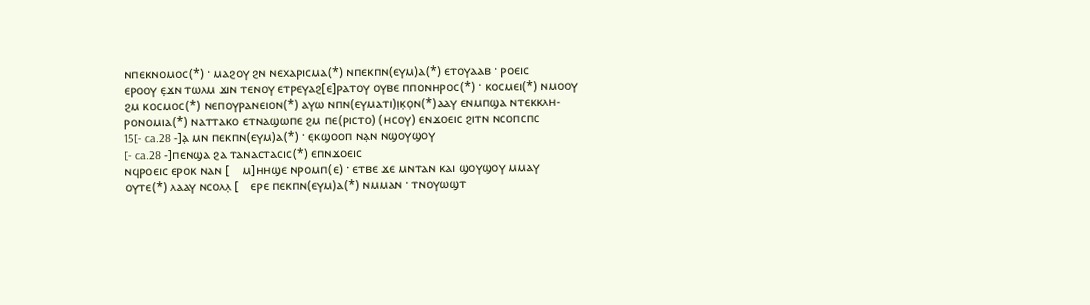ⲛⲡⲉⲕⲛⲟⲙⲟⲥ(*) · ⲙⲁϩⲟⲩ ϩⲛ ⲛⲉⲭⲁⲣⲓⲥⲙⲁ(*) ⲛⲡⲉⲕⲡⲛ(ⲉⲩⲙ)ⲁ(*) ⲉⲧⲟⲩⲁⲁⲃ · ⲣⲟⲉⲓⲥ
ⲉⲣⲟⲟⲩ ⲉ̣ϫⲛ ⲧⲱⲗⲙ ϫⲓⲛ ⲧⲉⲛⲟⲩ ⲉⲧⲣⲉⲩⲁϩ[ⲉ]ⲣⲁⲧⲟⲩ ⲟⲩⲃⲉ ⲡⲡⲟⲛⲏⲣⲟⲥ(*) · ⲕⲟⲥⲙⲉⲓ(*) ⲛⲙⲟⲟⲩ
ϩⲙ ⲕⲟⲥⲙⲟⲥ(*) ⲛⲉⲡⲟⲩⲣⲁⲛⲉⲓⲟⲛ(*) ⲁⲩⲱ ⲛⲡⲛ(ⲉⲩⲙⲁⲧⲓ)ⲓ̣ⲕ̣ⲟ̣ⲛ(*)ⲁⲁⲩ ⲉⲛⲙⲡϣⲁ ⲛⲧⲉⲕⲕⲗⲏ-
ⲣⲟⲛⲟⲙⲓⲁ(*) ⲛⲁⲧⲧⲁⲕⲟ ⲉⲧⲛⲁϣⲱⲡⲉ ϩⲙ ⲡⲉ(ⲣⲓⲥⲧⲟ) (ⲏⲥⲟⲩ) ⲉⲛϫⲟⲉⲓⲥ ϩⲓⲧⲛ ⲛⲥⲟⲡⲥⲡⲥ
15[- ca.28 -]ⲁ̣ ⲙⲛ ⲡⲉⲕⲡⲛ(ⲉⲩⲙ)ⲁ(*) · ⲉ̣ⲕϣⲟⲟⲡ ⲛⲁ̣ⲛ ⲛϣⲟⲩϣⲟⲩ
[- ca.28 -]ⲡⲉⲛϣⲁ ϩⲁ ⲧⲁⲛⲁⲥⲧⲁⲥⲓⲥ(*) ⲉⲡⲛϫⲟⲉⲓⲥ
ⲛϥⲣⲟⲉⲓⲥ ⲉⲣⲟⲕ ⲛⲁⲛ [    ⲙ]ⲏⲏϣⲉ ⲛⲣⲟⲙⲡ(ⲉ) · ⲉⲧⲃⲉ ϫⲉ ⲙⲛⲧⲁⲛ ⲕⲁⲓ ϣⲟⲩϣⲟⲩ ⲙⲙⲁⲩ
ⲟⲩⲧⲉ(*) ⲗⲁⲁⲩ ⲛⲥⲟⲗⲗ̣ [    ⲉⲣⲉ ⲡⲉⲕⲡⲛ(ⲉⲩⲙ)ⲁ(*) ⲛⲙⲙⲁⲛ · ⲧⲛⲟⲩⲱϣⲧ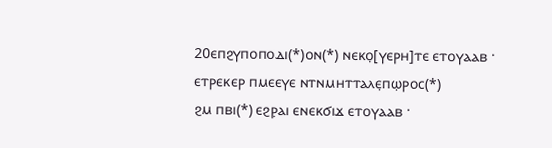20ⲉⲡϩⲩⲡⲟⲡⲟⲇⲓ(*)ⲟⲛ(*) ⲛⲉⲕⲟ̣[ⲩⲉⲣⲏ]ⲧⲉ ⲉⲧⲟⲩⲁⲁⲃ · ⲉⲧⲣⲉⲕⲉⲣ ⲡⲙⲉⲉⲩⲉ ⲛⲧⲛⲙⲏⲧⲧⲁⲗⲉ̣ⲡⲱ̣ⲣⲟⲥ(*)
ϩⲙ ⲡⲃⲓ(*) ⲉϩⲣ̣ⲁⲓ ⲉⲛⲉⲕϭⲓϫ ⲉⲧⲟⲩⲁⲁⲃ ·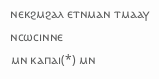ⲛⲉⲕϩⲙϩⲁⲗ ⲉⲧⲛⲙⲁⲛ ⲧⲙⲁⲁⲩ ⲛⲥⲱⲥⲓⲛⲛⲉ
ⲙⲛ ⲕⲁⲡⲁⲓ(*) ⲙⲛ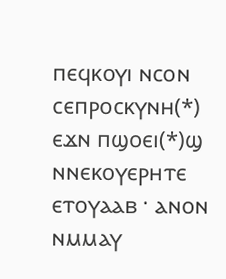ⲡⲉϥⲕⲟⲩⲓ ⲛⲥⲟⲛ ⲥⲉⲡⲣⲟⲥⲕⲩⲛⲏ(*) ⲉϫⲛ ⲡϣⲟⲉⲓ(*)ϣ ⲛⲛⲉⲕⲟⲩⲉⲣⲏⲧⲉ
ⲉⲧⲟⲩⲁⲁⲃ · ⲁⲛⲟⲛ ⲛⲙⲙⲁⲩ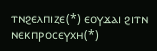ⲧⲛϩⲉⲗⲡⲓⲍⲉ(*) ⲉⲟⲩϫⲁⲓ ϩⲓⲧⲛ ⲛⲉⲕⲡⲣⲟⲥⲉⲩⲭⲏ(*)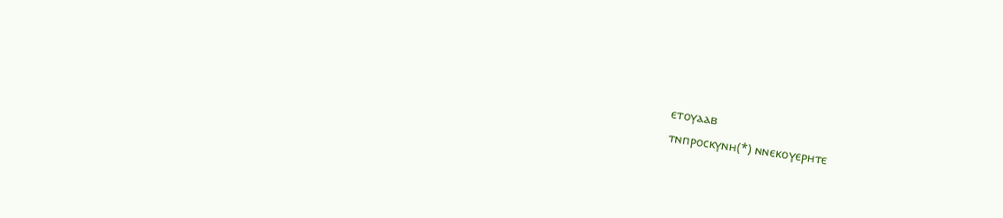ⲉⲧⲟⲩⲁⲁⲃ
ⲧⲛⲡⲣⲟⲥⲕⲩⲛⲏ(*) ⲛⲛⲉⲕⲟⲩⲉⲣⲏⲧⲉ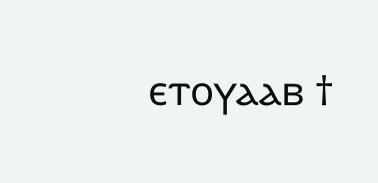ⲉⲧⲟⲩⲁⲁⲃ †